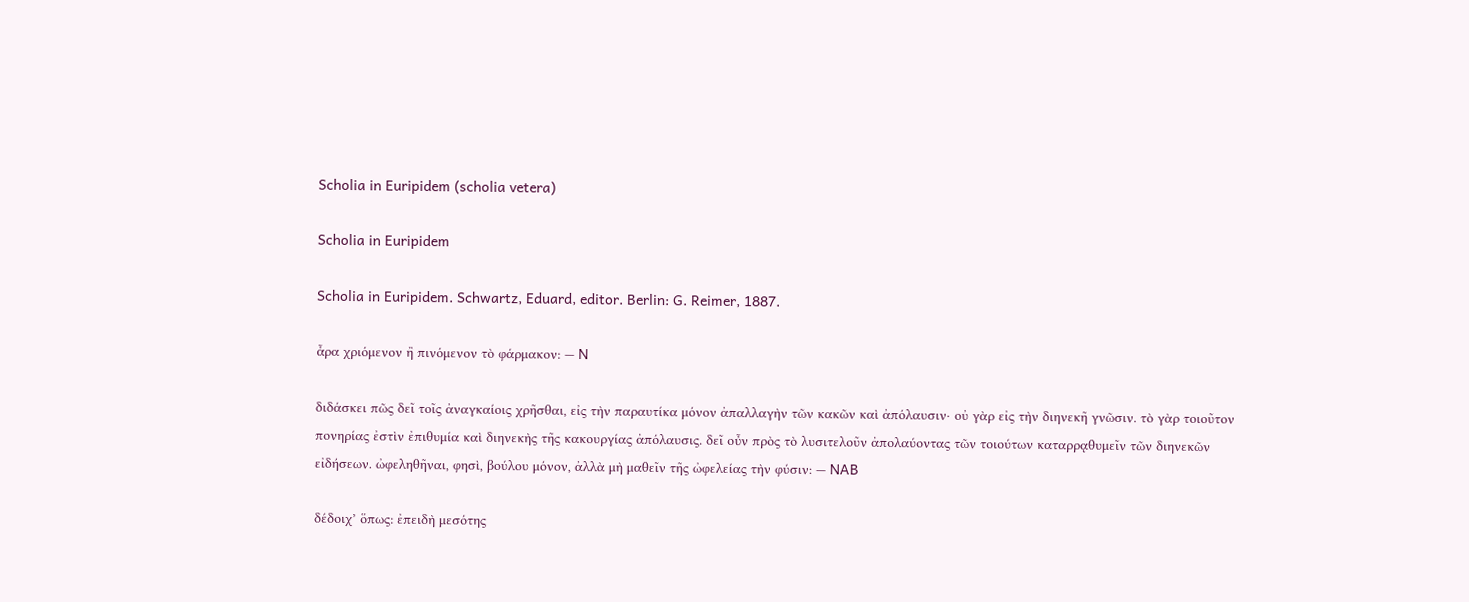Scholia in Euripidem (scholia vetera)

Scholia in Euripidem

Scholia in Euripidem. Schwartz, Eduard, editor. Berlin: G. Reimer, 1887.

ἆρα χριόμενον ἢ πινόμενον τὸ φάρμακον: — N

διδάσκει πῶς δεῖ τοῖς ἀναγκαίοις χρῆσθαι, εἰς τὴν παραυτίκα μόνον ἀπαλλαγὴν τῶν κακῶν καὶ ἀπόλαυσιν· οὐ γὰρ εἰς τὴν διηνεκῆ γνῶσιν. τὸ γὰρ τοιοῦτον πονηρίας ἐστὶν ἐπιθυμία καὶ διηνεκὴς τῆς κακουργίας ἀπόλαυσις. δεῖ οὖν πρὸς τὸ λυσιτελοῦν ἀπολαύοντας τῶν τοιούτων καταρρᾳθυμεῖν τῶν διηνεκῶν εἰδήσεων. ὠφεληθῆναι, φησὶ, βούλου μόνον, ἀλλὰ μὴ μαθεῖν τῆς ὠφελείας τὴν φύσιν: — NAB

δέδοιχ’ ὅπως: ἐπειδὴ μεσότης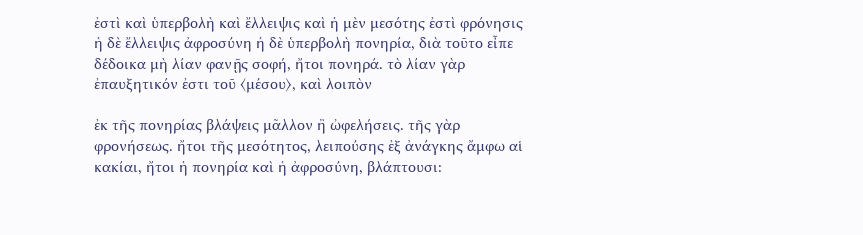ἐστὶ καὶ ὑπερβολὴ καὶ ἔλλειψις καὶ ἡ μὲν μεσότης ἐστὶ φρόνησις ἡ δὲ ἔλλειψις ἀφροσύνη ἡ δὲ ὑπερβολὴ πονηρία, διὰ τοῦτο εἶπε δέδοικα μὴ λίαν φανῇς σοφή, ἤτοι πονηρά. τὸ λίαν γὰρ ἐπαυξητικόν ἐστι τοῦ ⟨μέσου⟩, καὶ λοιπὸν

ἐκ τῆς πονηρίας βλάψεις μᾶλλον ἢ ὠφελήσεις. τῆς γὰρ φρονήσεως. ἤτοι τῆς μεσότητος, λειπούσης ἐξ ἀνάγκης ἄμφω αἱ κακίαι, ἤτοι ἡ πονηρία καὶ ἡ ἀφροσύνη, βλάπτουσι: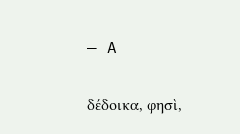— A

δέδοικα, φησὶ,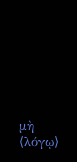μὴ ⟨λόγῳ⟩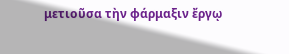μετιοῦσα τὴν φάρμαξιν ἔργῳ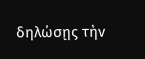δηλώσῃς τὴν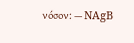νόσον: — NAgB